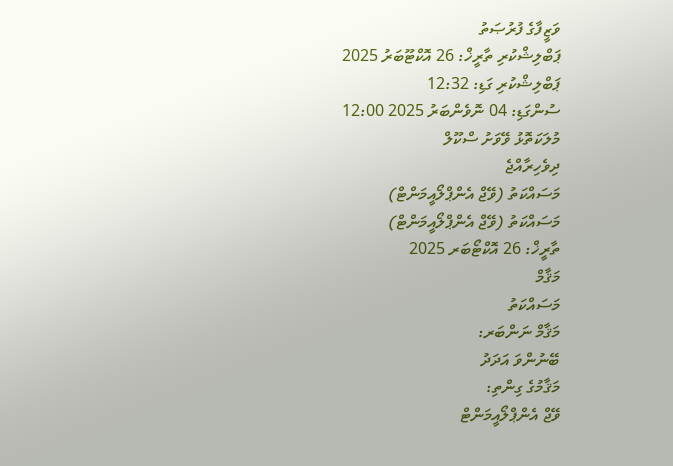ވަޒީފާގެ ފުރުޞަތު
ޕަބްލިޝްކުރި ތާރީޚް: 26 އޮކްޓޫބަރު 2025
ޕަބްލިޝްކުރި ގަޑި: 12:32
ސުންގަޑި: 04 ނޮވެންބަރު 2025 12:00
މުލަކަތޮޅު ވޭވަށު ސްކޫލް
ދިވެހިރާއްޖެ
މަސައްކަތު (ވޭޖް އެންޕްލޯއީމަންޓް)
މަސައްކަތު (ވޭޖް އެންޕްލޯއީމަންޓް)
ތާރީޚް: 26 އޮކްޓޯބަރ 2025
މަޤާމް
މަސައްކަތު
މަޤާމް ނަންބަރ:
ބޭނުންވަ އަދަދު
މަޤާމުގެ ގިންތި:
ވޭޖް އެންޕްލޯއީމަންޓް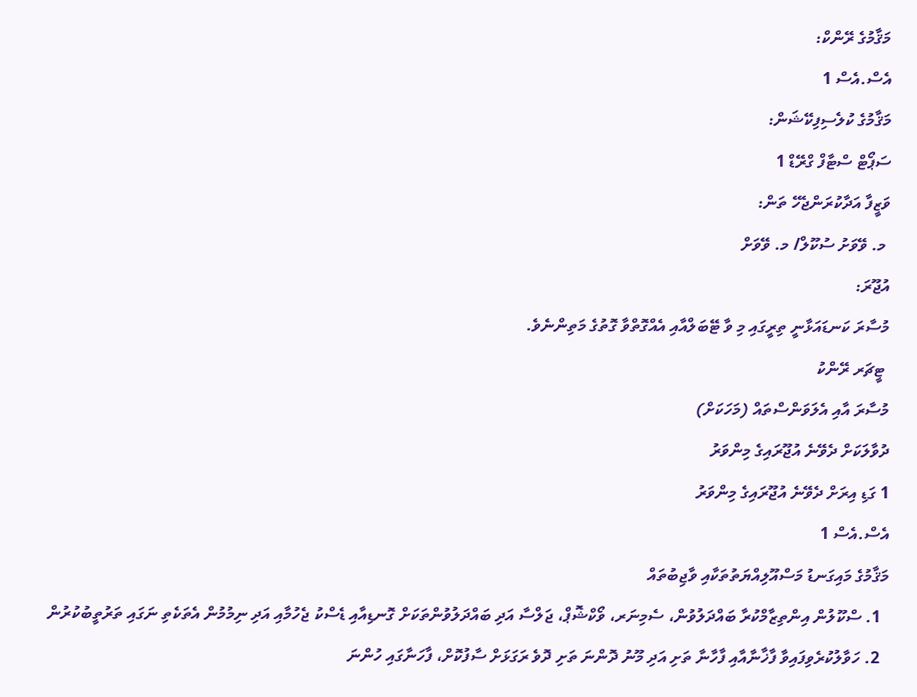މަޤާމުގެ ރޭންކް:
އެސް.އެސް 1
މަޤާމުގެ ކުލެސިފިކޭޝަން:
ސަޕޯޓް ސްޓާފް ގްރޭޑް 1
ވަޒީފާ އަދާކުރަންޖެހޭ ތަން:
 މ. ވޭވަށު ސުކޫލް/ މ. ވޭވަށް
އުޖޫރަ:
މުސާރަ ކަނޑައަޅާނީ ތިރީގައި މި ވާ ޓޭބަލްއާއި އެއްގޮތްވާ ގޮތުގެ މަތިންނެވެ.
 ޓީޗަރ ރޭންކު
މުސާރަ އާއި އެލަވަންސްތައް (މަހަކަށް)
ދުވާލަކަށް ދެވޭނެ އުޖޫރައިގެ މިންވަރު
1 ގަޑި އިރަށް ދެވޭނެ އުޖޫރައިގެ މިންވަރު
އެސް.އެސް 1
މަޤާމުގެ މައިގަނޑު މަސްއޫލިއްޔަތުތަކާއި ވާޖިބުތައް
  1. ސްކޫލުން އިންތިޒާމްކުރާ ބައްދަލުވުން، ސެމިނަރ، ވޯކްޝޮޕް، ޖަލްސާ އަދި ބައްދަލުވުންތަކަށް ގޮނޑިއާއި ޑެސްކު ޖެހުމާއި އަދި ނިމުމުން އެތަކެތި ނަގައި ތަރުތީބުކުރުން
  2. ހަވާލުކުރެވިފައިވާ ފާޚާނާއާއި ފާހާނާ ތަށި އަދި މޫނު ދޮންނަ ތަށި ދޮވެ ރަގަޅަށް ސާފުކޮށް، ފާހަނާގައި ހުންނަ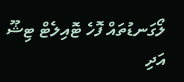ލޯގަނޑުތައް ފޮހެ ޓޮއިލެޓް ޓިޝޫ އަދި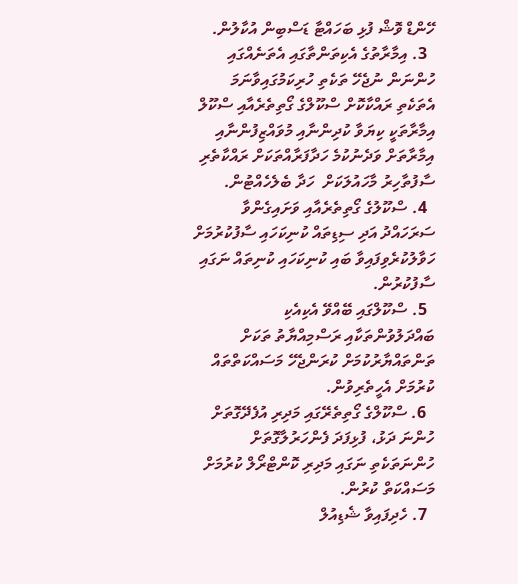ހޭންޑް ވޮޝް ފުޅި ބަހައްޓާ ޑަސްބިން އުކާލުން.
  3. އިމާރާތުގެ އެކިތަންތާގައި އެތަނެއްގައި ހުންނަން ނުޖެހޭ ތަކެތި ހުރިކަމުގައިވާނަމަ އެތަކެތި ރައްކާކޮށް ސްކޫލްގެ ގޯތިތެރެއާއި ސްކޫލް އިމާރާތަކީ ކިޔަވާ ކުދިންނާއި މުވައްޒިފުންނާއި އިމާރާތަށް ވަދެނުކުމެ ހަދާފަރާއްތަކަށް ރައްކާތެރި ސާފުތާހިރު މާހައުލަކަށް  ހަދާ ބެލެހެއްޓުން.
  4. ސްކޫލުގެ ގޯތިތެރެއާއި ވަށައިގެންވާ ސަރަހައްދު އަދި ސިޑިތައް ކުނިކަހައި ސާފުކުރުމަށް ހަވާލުކުރެވިފައިވާ ބައި ކުނިކަހައި ކުނިތައް ނަގައި ސާފުކުރުން.
  5. ސްކޫލްގައި ބޭއްވޭ އެކިއެކި ބައްދަލުވުންތަކާއި ރަސްމިއްޔާތު ތަކަށް ތަންތައްޔާރުކުމަށް ކުރަންޖެހޭ މަސައްކަތްތައް ކުރުމަށް އެހީތެރިވުން.
  6. ސްކޫލްގެ ގޯތިތެރޭގައި މަދިރި އުފެދޭގޮތަށް ހުންނަ ދަޅު، ފުޅިފަދަ ފެންހަރުލާގޮތަށް ހުންނަތަކެތި ނަގައި މަދިރި ކޮންޓްރޯލް ކުރުމަށް މަސައްކަތް ކުރުން.
  7. ހެދިފައިވާ ޝެޑިއުލް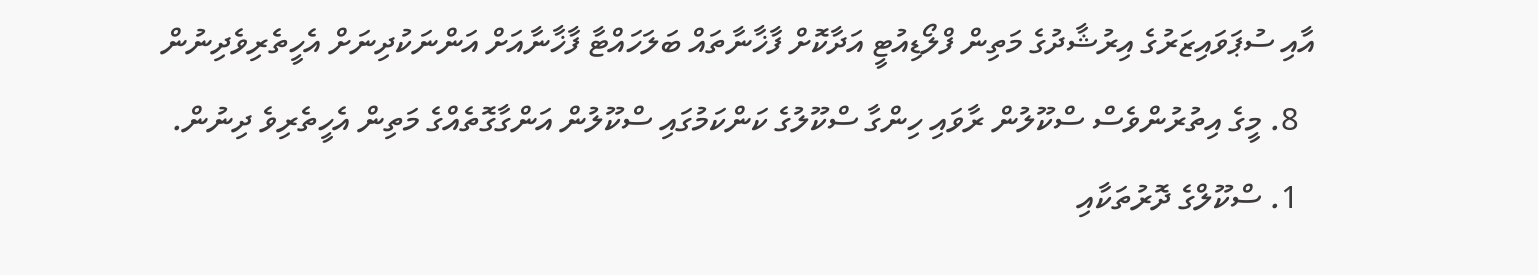އާއި ސުޕަވައިޒަރުގެ އިރުޝާދުގެ މަތިން ފްލޯޑިއުޓީ އަދާކޮށް ފާޚާނާތައް ބަލަހައްޓާ ފާޚާނާއަށް އަންނަކުދިނަށް އެހީތެރިވެދިނުން
  8. މީގެ އިތުރުންވެސް ސްކޫލުން ރާވައި ހިންގާ ސްކޫލުގެ ކަންކަމުގައި ސްކޫލުން އަންގާގޮތެއްގެ މަތިން އެހީތެރިވެ ދިނުން.
  1. ސްކޫލްގެ ދޮރުތަކާއި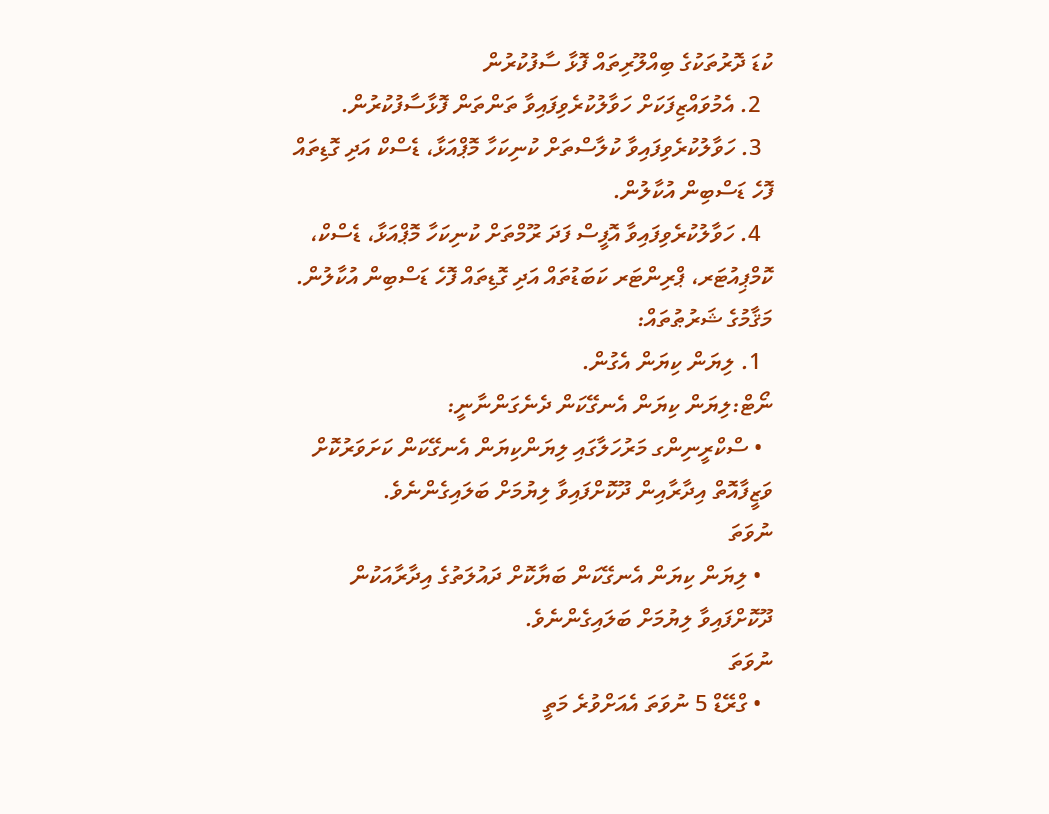ކުޑަ ދޮރުތަކުގެ ބިއްލޫރިތައް ފޮޅާ ސާފުކުރުން
  2. އެމުވައްޒިފަކަށް ހަވާލުކުރެވިފައިވާ ތަންތަން ފޮޅާސާފުކުރުން.
  3. ހަވާލުކުރެވިފައިވާ ކުލާސްތަށް ކުނިކަހާ މޮޕްއަޅާ، ޑެސްކް އަދި ގޮޑިތައް ފޮހެ ޑަސްބިން އުކާލުން.
  4. ހަވާލުކުރެވިފައިވާ އޮފީސް ފަދަ ރޫމްތަށް ކުނިކަހާ މޮޕްއަޅާ، ޑެސްކް، ކޮމްޕިއުޓަރ، ޕްރިންޓަރ ކަބަޑުތައް އަދި ގޮޑިތައް ފޮހެ ޑަސްބިން އުކާލުން.
މަޤާމުގެ ޝަރުޠުތައް:
  1. ލިޔަން ކިޔަން އެގުން.
ނޯޓް:ލިޔަން ކިޔަން އެނގޭކަން ދެނެގަންނާނީ:
  • ސްކްރީނިންގ މަރުހަލާގައި ލިޔަންކިޔަން އެނގޭކަން ކަށަވަރުކޮށް ވަޒީފާއޮތް އިދާރާއިން ދޫކޮށްފައިވާ ލިޔުމަށް ބަލައިގެންނެވެ.
ނުވަތަ
  • ލިޔަން ކިޔަން އެނގޭކަން ބަޔާކޮށް ދައުލަތުގެ އިދާރާއަކުން ދޫކޮށްފައިވާ ލިޔުމަށް ބަލައިގެންނެވެ.
ނުވަތަ
  • ގްރޭޑް 5 ނުވަތަ އެއަށްވުރެ މަތީ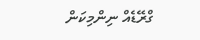ގްރޭޑެއް ނިންމިކަން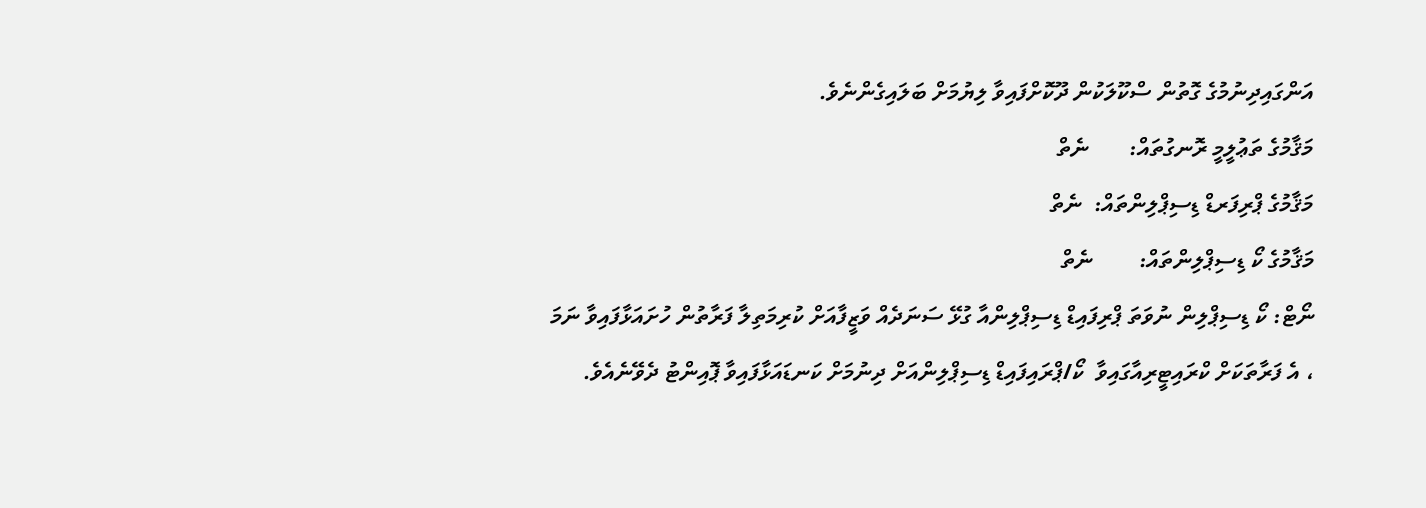އަންގައިދިނުމުގެ ގޮތުން ސްކޫލަކުން ދޫކޮށްފައިވާ ލިޔުމަށް ބަލައިގެންނެވެ.
މަޤާމުގެ ތަޢުލީމީ ރޮނގުތައް:       ނެތް
މަޤާމުގެ ޕްރިފަރޑް ޑިސިޕްލިންތައް:  ނެތް
މަޤާމުގެ ކޯ ޑިސިޕްލިންތައް:        ނެތް
ނޯޓް: ކޯ ޑިސިޕްލިން ނުވަތަ ޕްރިފައިޑް ޑިސިޕްލިންއާ ގުޅޭ ސަނަދެއް ވަޒީފާއަށް ކުރިމަތިލާ ފަރާތުން ހުށައަޅާފައިވާ ނަމަ ، އެ ފަރާތަކަށް ކްރައިޓީރިއާގައިވާ  ކޯ/ޕްރައިފައިޑް ޑިސިޕްލިންއަށް ދިނުމަށް ކަނޑައަޅާފައިވާ ޕޮއިންޓު ދެވޭނެއެވެ.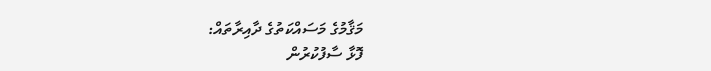މަޤާމުގެ މަސައްކަތުގެ ދާއިރާތައް:
ފޮޅާ ސާފުކުރުން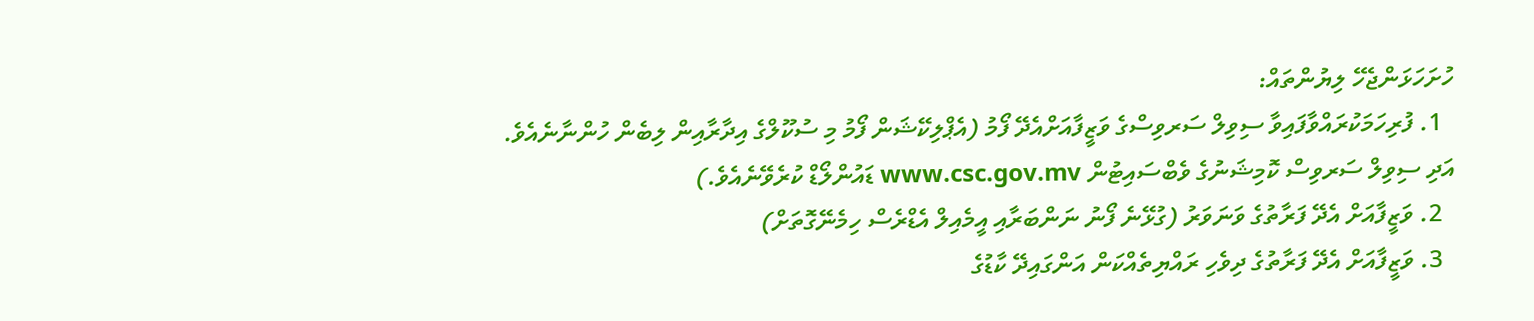ހުށަހަޅަންޖެހޭ ލިޔުންތައް:
  1. ފުރިހަމަކުރައްވާފައިވާ ސިވިލް ސަރވިސްގެ ވަޒީފާއަށްއެދޭ ފޯމު (އެޕްލިކޭޝަން ފޯމު މި ސުކޫލްގެ އިދާރާއިން ލިބެން ހުންނާނެއެވެ. އަދި ސިވިލް ސަރވިސް ކޮމިޝަނުގެ ވެބްސައިޓުން www.csc.gov.mv ޑައުންލޯޑް ކުރެވޭނެއެވެ.)
  2. ވަޒީފާއަށް އެދޭ ފަރާތުގެ ވަނަވަރު (ގުޅޭނެ ފޯނު ނަންބަރާއި އީމެއިލް އެޑްރެސް ހިމެނޭގޮތަށް)
  3. ވަޒީފާއަށް އެދޭ ފަރާތުގެ ދިވެހި ރައްޔިތެއްކަން އަންގައިދޭ ކާޑުގެ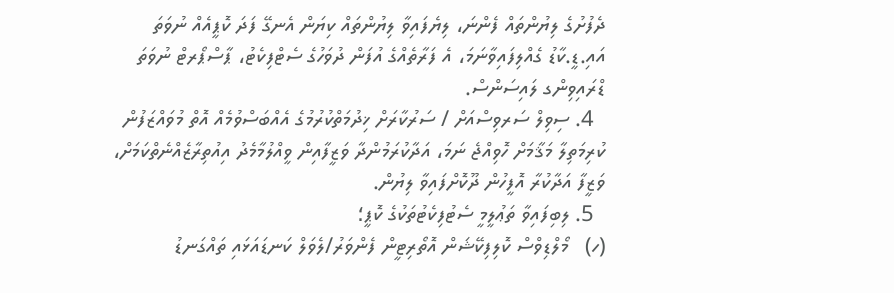ދެފުށުގެ ލިޔުންތައް ފެންނަ، ލިޔެފައިވާ ލިޔުންތައް ކިޔަން އެނގޭ ފަދަ ކޮޕީއެއް ނުވަތަ އައި.ޑީ.ކާޑު ގެއްލިފައިވާނަމަ، އެ ފަރާތެއްގެ އުފަން ދުވަހުގެ ސެޓްފިކެޓު، ޕާސްޕޯރޓް ނުވަތަ ޑްރައިވިންގ ލައިސަންސް.
  4. ސިވިލް ސަރވިސްއަށް / ސަރުކާރަށް ޚިދުމަތްކުރުމުގެ އެއްބަސްވުމެއް އޮތް މުވައްޒަފުން ކުރިމަތިލާ މަޤާމަށް ހޮވިއްޖެ ނަމަ، އަދާކުރަމުންދާ ވަޒީފާއިން ވީއްލުމާމެދު އިއުތިރާޒެއްނެތްކަމަށް، ވަޒީފާ އަދާކުރާ އޮފީހުން ދޫކޮށްފައިވާ ލިޔުން.
  5. ލިބިފައިވާ ތަޢުލީމީ ސެޓުފިކެޓުތަކުގެ ކޮޕީ؛
(ހ)   މޯލްޑިވްސް ކޮލިފިކޭޝަން އޮތޯރިޓީން ފެންވަރު/ލެވަލް ކަނޑައަޅައި ތައްގަނޑު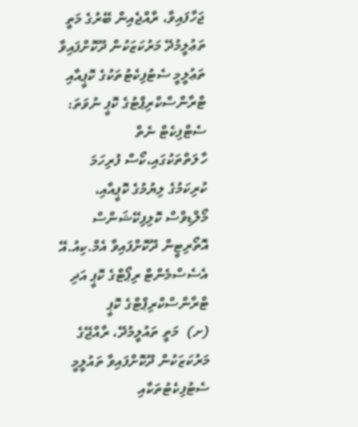ޖަހާފައިވާ، ރާއްޖެއިން ބޭރުގެ މަތީ ތަޢުލީމުދޭ މަރުކަޒަކުން ދޫކޮށްފައިވާ ތަޢުލީމީ ސެޓުފިކެޓުތަކުގެ ކޮޕީއާއި ޓްރާންސްކްރިޕްޓުގެ ކޮޕީ ނުވަތަ: ސެޓްފިކެޓް ނެތް ހާލަތްތަކުގައި،ކޯސް ފުރިހަމަ ކުރިކަމުގެ ލިޔުމުގެ ކޮޕީއާއި، މޯލްޑިވްސް ކޮލިފިކޭޝަންސް އޮތޯރިޓީން ދޫކޮށްފައިވާ އެމް.ކިއު.އޭ އެސެސްމެންޓް ރިޕޯޓްގެ ކޮޕީ އަދި ޓްރާންސްކްރިޕްޓްގެ ކޮޕީ
(ށ)  މަތީ ތައުލީމުދޭ، ރާއްޖޭގެ މަރުކަޒަކުން ދޫކޮށްފައިވާ ތައުލީމީ ސެޓުފިކެޓުތަކާއި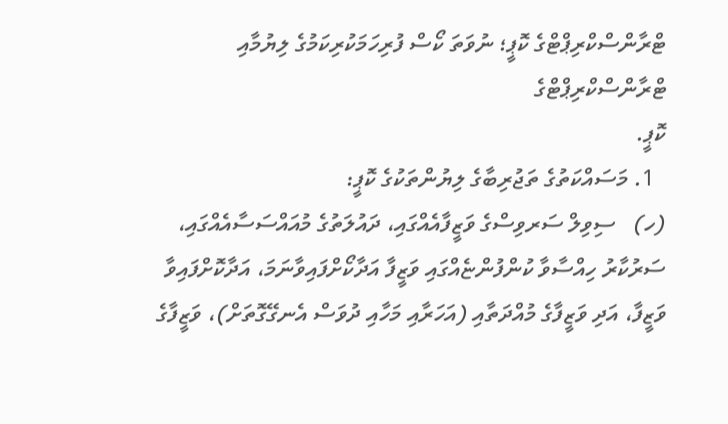ޓްރާންސްކްރިޕްޓްގެ ކޮޕީ؛ ނުވަތަ ކޯސް ފުރިހަމަކުރިކަމުގެ ލިޔުމާއި ޓްރާންސްކްރިޕްޓްގެ
ކޮޕީ.
  1. މަސައްކަތުގެ ތަޖުރިބާގެ ލިޔުންތަކުގެ ކޮޕީ:
(ހ)   ސިވިލް ސަރވިސްގެ ވަޒީފާއެއްގައި، ދައުލަތުގެ މުއައްސަސާއެއްގައި، ސަރުކާރު ހިއްސާވާ ކުންފުންޏެއްގައި ވަޒީފާ އަދާކޯށްފައިވާނަމަ، އަދާކޮށްފައިވާ ވަޒީފާ، އަދި ވަޒީފާގެ މުއްދަތާއި (އަހަރާއި މަހާއި ދުވަސް އެނގޭގޮތަށް)، ވަޒީފާގެ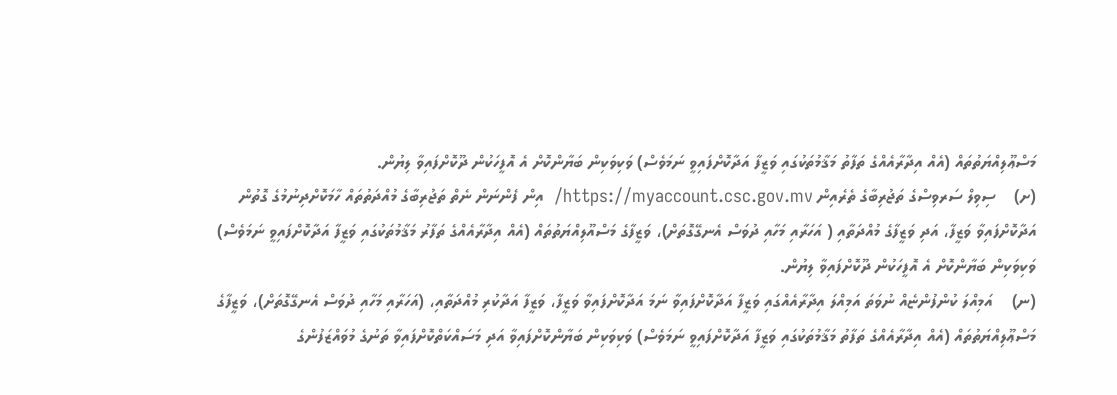މަސްޢޫލިއްޔަތުތައް (އެއް އިދާރާއެއްގެ ތަފާތު މަޤާމުތަކުގައި ވަޒީފާ އަދާކޮށްފައިވީ ނަމަވެސް) ވަކިވަކިން ބަޔާންކޮށް އެ އޮފީހަކުން ދޫކޮށްފައިވާ ލިޔުން.
(ށ)    ސިވިލް ސަރވިސްގެ ތަޖުރިބާގެ ތެރެއިން https://myaccount.csc.gov.mv/  އިން ފެންނަން ނެތް ތަޖުރިބާގެ މުއްދަތުތައް ހާމަކޮށްދިނުމުގެ ގޮތުން އަދާކޮށްފައިވާ ވަޒީފާ، އަދި ވަޒީފާގެ މުއްދަތާއި ( އަހަރާއި މަހާއި ދުވަސް އެނގޭގޮތަށް)، ވަޒީފާގެ މަސްއޫލިއްޔަތުތައް (އެއް އިދާރާއެއްގެ ތަފާރު މަޤާމުތަކުގައި ވަޒީފާ އަދާކޮށްފައިވީ ނަމަވެސް) ވަކިވަކިން ބަޔާންކޮށް އެ އޮފީހަކުން ދޫކޮށްފައިވާ ލިޔުން.
(ނ)    އަމިއްލަ ކުންފުންޏެއް ނުވަތަ އަމިއްލަ އިދާރާއެއްގައި ވަޒީފާ އަދާކޮށްފައިވާ ނަމަ އަދާކޮށްފައިވާ ވަޒީފާ، ވަޒީފާ އަދާކުރި މުއްދަތާއި، (އަހަރާއި މަހާއި ދުވަސް އެނގޭގޮތަށް)، ވަޒީފާގެ މަސްޢޫލިއްޔަތުތައް (އެއް އިދާރާއެއްގެ ތަފާތު މަޤާމުތަކުގައި ވަޒީފާ އަދާކޮށްފައިވީ ނަމަވެސް) ވަކިވަކިން ބަޔާންކޮށްފައިވާ އަދި މަސައްކަތްކޮށްފައިވާ ތަނުގެ މުވައްޒަފުންގެ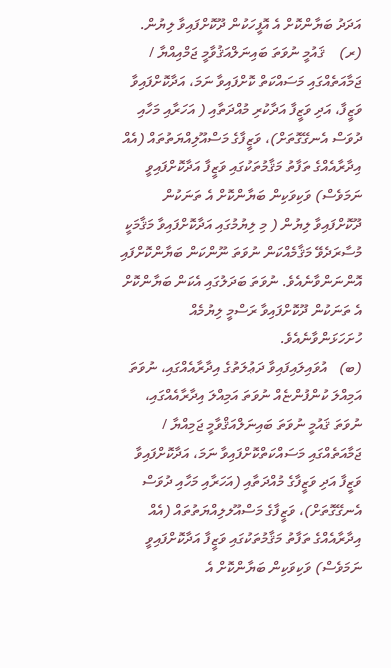އަދަދު ބަޔާންކޮށް އެ އޮފީހަކުން ދޫކޮށްފައިވާ ލިޔުން.
(ރ)    ޤައުމީ ނުވަތަ ބައިނަލްއަޤުވާމީ ޖަމްއިއްޔާ / ޖަމާއަތެއްގައި މަސައްކަތް ކޮށްފައިވާ ނަމަ، އަދާކޮށްފައިވާ ވަޒީފާ، އަދި ވަޒީފާ އަދާކުރި މުއްދަތާއި ( އަހަރާއި މަހާއި ދުވަސް އެނގޭގޮތަށް)، ވަޒީފާގެ މަސްއޫލިއްޔަތުތައް (އެއް އިދާރާއެއްގެ ތަފާތު މަޤާމުތަކުގައި ވަޒީފާ އަދާކޮށްފައިވީ ނަމަވެސް) ވަކިވަކިން ބަޔާންކޮށް އެ ތަނަކުން ދޫކޮށްފައިވާ ލިޔުން ( މި ލިޔުމުގައި އަދާކޮށްފައިވާ މަޤާމަކީ މުސާރަދެވޭ މަޤާމެއްކަން ނުވަތަ ނޫންކަން ބަޔާންކޮށްފައި އޮންނަންވާނެއެވެ. ނުވަތަ ބަދަލުގައި އެކަން ބަޔާންކޮށް އެ ތަނަކުން ދޫކޮށްފައިވާ ރަސްމީ ލިޔުމެއް ހުށަހަޅަންވާނެއެވެ.
(ބ)   އުވައިލައިފައިވާ ދަޢުލަތުގެ އިދާރާއެއްގައި، ނުވަތަ އަމިއްލަ ކުންފުންޏެއް ނުވަތަ އަމިއްލަ އިދާރާއެއްގައި، ނުވަތަ ޤައުމީ ނުވަތަ ބައިނަލްއަޤްވާމީ ޖަމިއްޔާ / ޖަމާއަތެއްގައި މަސައްކަތްކޮށްފައިވާ ނަމަ، އަދާކޮށްފައިވާ ވަޒީފާ އަދި ވަޒީފާގެ މުއްދަތާއި (އަހަރާއި މަހާއި ދުވަސް އެނގޭގޮތަށް)، ވަޒީފާގެ މަސްއޫލލިއްޔަތުތައް (އެއް އިދާރާއެއްގެ ތަފާތު މަޤާމުތަކުގައި ވަޒީފާ އަދާކޮށްފައިވީ ނަމަވެސް) ވަކިވަކިން ބަޔާންކޮށް އެ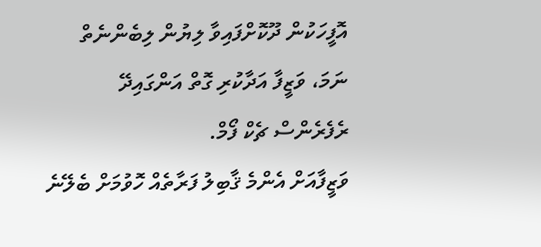އޮފީހަކުން ދޫކޮށްފައިވާ ލިޔުން ލިބެންނެތް ނަމަ، ވަޒީފާ އަދާކުރި ގޮތް އަންގައިދޭ ރެފެރެންސް ޗެކް ފޯމް.
ވަޒީފާއަށް އެންމެ ޤާބިލު ފަރާތެއް ހޮވުމަށް ބެލޭނެ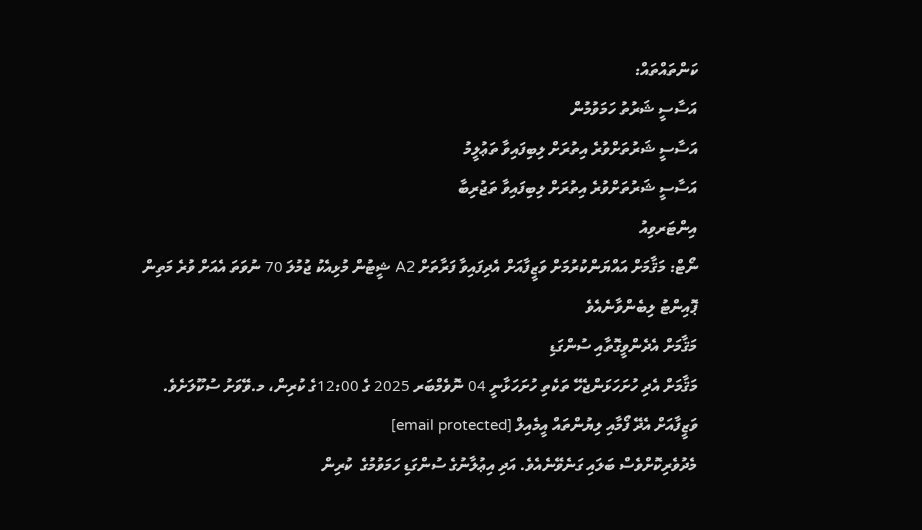ކަންތައްތައް:
އަސާސީ ޝަރުތު ހަމަވުމުން
އަސާސީ ޝަރުތަށްވުރެ އިތުރަށް ލިބިފައިވާ ތަޢުލީމު
އަސާސީ ޝަރުތަށްވުރެ އިތުރަށް ލިބިފައިވާ ތަޖުރިބާ
އިންޓަރވިއު
ނޯޓް: މަޤާމަށް އައްޔަންކުރުމަށް ވަޒީފާއަށް އެދިފައިވާ ފަރާތަށް A2 ޝީޓުން މުޅިއެކު ޖުމުލަ 70 ނުވަތަ އެއަށް ވުރެ މަތިން ޕޮއިންޓު ލިބެންވާނެއެވެ
މަޤާމަށް އެދެންވީގޮތާއި ސުންގަޑި
މަޤާމަށް އެދި ހުށަހަޅަންޖެހޭ ތަކެތި ހުށަހަޅާނީ 04 ނޮވެމްބަރ 2025 ގެ 12:00ގެ ކުރިން، މ.ވޭވަށު ސުކޫލަށެވެ. ވަޒީފާއަށް އެދޭ ފޯމާއި ލިޔުންތައް އީމެއިލް [email protected]
މެދުވެރިކޮށްވެސް ބަލައި ގަނެވޭނެއެވެ. އަދި އިޢުލާނުގެ ސުންގަޑި ހަމަވުމުގެ  ކުރިން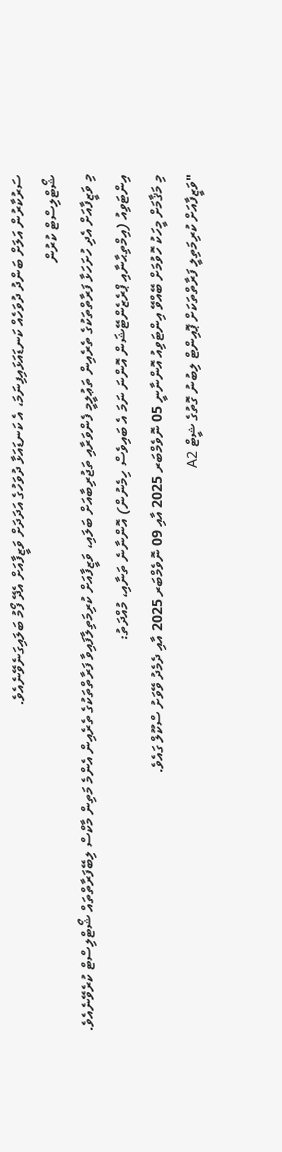ސަރުކާރުން އަލަށް ބަންދު ދުވަހެއް ކަނޑައަޅައިފިނަމަ، އެ ކަނޑައަޅާ ދުވަހުގެ އަދަދަށް ވަޒީފާއަށް އެދޭ ފޯމު ބަލައިގަނެވޭނެއެވެ.
ޝޯޓްލިސްޓް ކުރުން
މި ވަޒީފާއަށް އެދި ހުށަހަޅާ ފަރާތްތަކުގެ ތެރެއިން ތަޢުލީމީ ފެންވަރާއި ތަޖުރިބާއަށް ބަލައި، ވަޒީފާއަށް ކުރިމަތިލާފައިވާ ފަރާތްތަކުގެ ތެރެއިން އެންމެ މަތިން މާކްސް ލިބޭފަރާތްތައް ޝޯޓްލިސްޓް ކުރެވޭނެއެވެ.
އިންޓަވިއު (އިމްތިޙާނާއި ޕްރެޒެންޓޭޝަން އޮންނަ ނަމަ އެ ބައިވެސް ހިމެނުން) އޮންނާނެ ތަނާއި، މުއްދަތު:
މި މަޤާމަށް މީހަކު ހޮވުމަށް ބޭއްވޭ އިންޓަވިއު އޮންނާނީ 05 ނޮވެމްބަރ 2025 އާއި 09 ނޮވެމްބަރ 2025 އާއި ދެމެދު ވޭވަށު ސްކޫލް ގައެވެ.
"ވަޒީފާއަށް ކުރިމަތިލީ ފަރާތްތަކަށް ޕޮއިންޓް ލިބުނު ގޮތުގެ ޝީޓް A2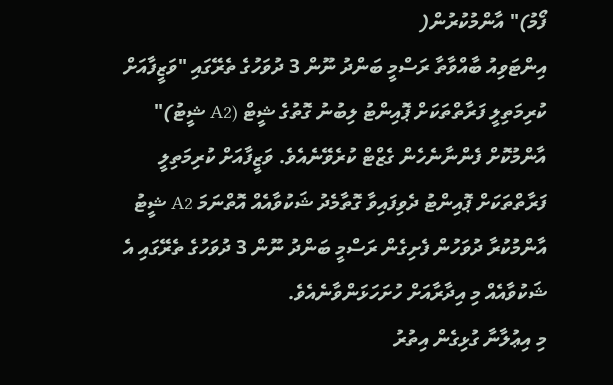ފޯމު)" އާންމުކުރުން(
އިންޓަވިއު ބާއްވާތާ ރަސްމީ ބަންދު ނޫން 3 ދުވަހުގެ ތެރޭގައި "ވަޒީފާއަށް ކުރިމަތިލީ ފަރާތްތަކަށް ޕޮއިންޓު ލިބުނު ގޮތުގެ ޝީޓް (A2 ޝީޓު)" އާންމުކޮށް ފެންނާނެހެން ގެޒްޓް ކުރެވޭނެއެވެ. ވަޒީފާއަށް ކުރިމަތިލީ ފަރާތްތަކަށް ޕޮއިންޓު ދެވިފައިވާ ގޮތާމެދު ޝަކުވާއެއް އޮތްނަމަ A2 ޝީޓު އާންމުކުރާ ދުވަހުން ފެށިގެން ރަސްމީ ބަންދު ނޫން 3 ދުވަހުގެ ތެރޭގައި އެ ޝަކުވާއެއް މި އިދާރާއަށް ހުށަހަޅަންވާނެއެވެ.
މި އިޢުލާނާ ގުޅިގެން އިތުރު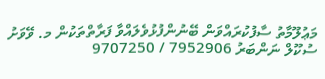މަޢުލޫމާތު ސާފުކުރައްވަން ބޭނުންފުޅުވެލައްވާ ފަރާތްތަކުން މ. ވޭވަށު ސުކޫލް ނަންބަރު 7952906 / 9707250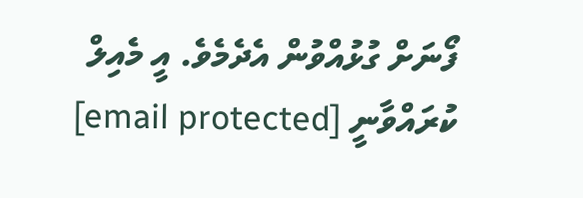ފޯނަށް ގުޅުއްވުން އެދެމެވެ. އީ މެއިލް ކުރައްވާނީ [email protected]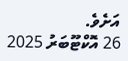އަށެވެ.
26 އޮކްޓޫބަރު 2025